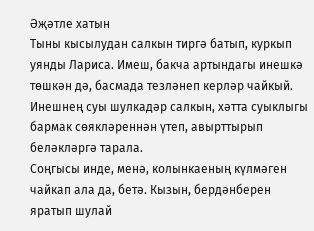Әҗәтле хатын
Тыны кысылудан салкын тиргә батып, куркып уянды Лариса. Имеш, бакча артындагы инешкә төшкән дә, басмада тезләнеп керләр чайкый. Инешнең суы шулкадәр салкын, хәтта суыклыгы бармак сөякләреннән үтеп, авырттырып беләкләргә тарала.
Соңгысы инде, менә, колынкаеның күлмәген чайкап ала да, бетә. Кызын, бердәнберен яратып шулай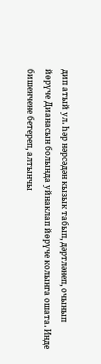дип атый ул. Һәр нәрсәдән кызык табып, дәртләнеп, очынып йөрүче Дианасын болында уйнаклап йөрүче колынга ошата. Инде бишенчене бетереп, алтынчы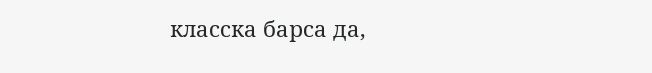класска барса да,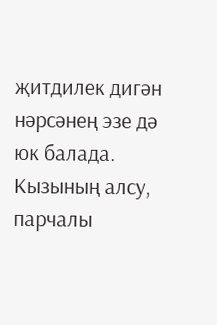җитдилек дигән нәрсәнең эзе дә юк балада. Кызының алсу, парчалы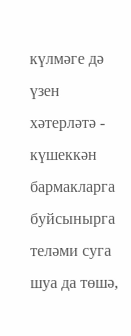күлмәге дә үзен хәтерләтә - күшеккән бармакларга буйсынырга теләми суга шуа да төшә,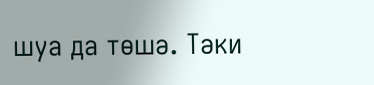шуа да төшә. Тәки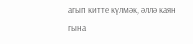агып китте күлмәк, әллә каян гына